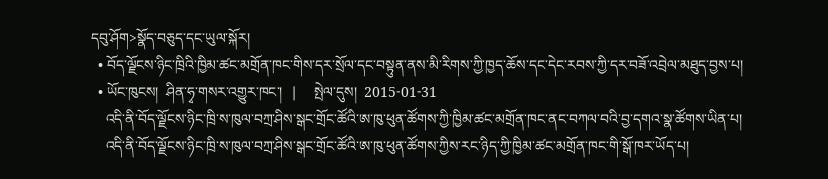དབུ་ཤོག>སྣོད་བཅུད་དང་ཡུལ་སྐོར།
  • བོད་ལྗོངས་ཉིང་ཁྲིའི་ཁྱིམ་ཚང་མགྲོན་ཁང་གིས་དར་སྲོལ་དང་བསྟུན་ནས་མི་རིགས་ཀྱི་ཁྱད་ཆོས་དང་དེང་རབས་ཀྱི་དར་བཟོ་འབྲེལ་མཐུད་བྱས་པ།
  • ཡོང་ཁུངས།  ཤིན་ཧྭ་གསར་འགྱུར་ཁང་།   |     སྤེལ་དུས།  2015-01-31
    འདི་ནི་བོད་ལྗོངས་ཉིང་ཁྲི་ས་ཁུལ་བཀྲ་ཤིས་སྒང་གྲོང་ཚོའི་ཨ་ཁུ་ཕུན་ཚོགས་ཀྱི་ཁྱིམ་ཚང་མགྲོན་ཁང་ནང་བཀལ་བའི་བྱ་དགའ་སྣ་ཚོགས་ཡིན་པ།
    འདི་ནི་བོད་ལྗོངས་ཉིང་ཁྲི་ས་ཁུལ་བཀྲ་ཤིས་སྒང་གྲོང་ཚོའི་ཨ་ཁུ་ཕུན་ཚོགས་ཀྱིས་རང་ཉིད་ཀྱི་ཁྱིམ་ཚང་མགྲོན་ཁང་གི་སྒོ་ཁར་ཡོད་པ།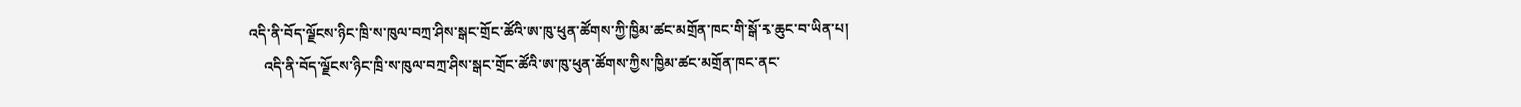འདི་ནི་བོད་ལྗོངས་ཉིང་ཁྲི་ས་ཁུལ་བཀྲ་ཤིས་སྒང་གྲོང་ཚོའི་ཨ་ཁུ་ཕུན་ཚོགས་ཀྱི་ཁྱིམ་ཚང་མགྲོན་ཁང་གི་སྒོ་རྭ་ཆུང་བ་ཡིན་པ།
    འདི་ནི་བོད་ལྗོངས་ཉིང་ཁྲི་ས་ཁུལ་བཀྲ་ཤིས་སྒང་གྲོང་ཚོའི་ཨ་ཁུ་ཕུན་ཚོགས་ཀྱིས་ཁྱིམ་ཚང་མགྲོན་ཁང་ནང་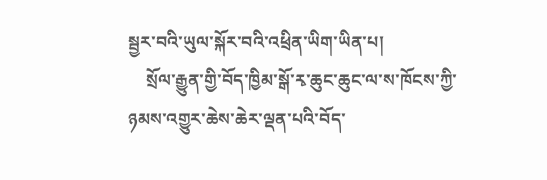སྦྱར་བའི་ཡུལ་སྐོར་བའི་འཕྲིན་ཡིག་ཡིན་པ།
    སྲོལ་རྒྱུན་གྱི་བོད་ཁྱིམ་སྒོ་རྭ་ཆུང་ཆུང་ལ་ས་ཁོངས་ཀྱི་ཉམས་འགྱུར་ཆེས་ཆེར་ལྡན་པའི་བོད་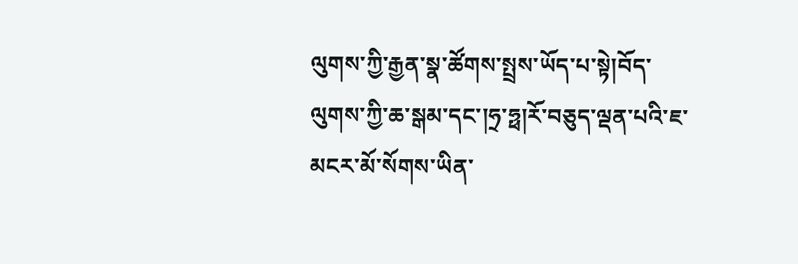ལུགས་ཀྱི་རྒྱན་སྣ་ཚོགས་སྤྲས་ཡོད་པ་སྟེ།བོད་ལུགས་ཀྱི་ཆ་སྒམ་དང་།ཧྲ་ཧྥ།རོ་བཅུད་ལྡན་པའི་ཇ་མངར་མོ་སོགས་ཡིན་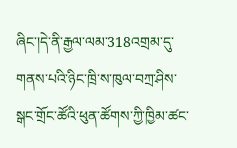ཞིང་།དེ་ནི་རྒྱལ་ལམ་318འགྲམ་དུ་གནས་པའི་ཉིང་ཁྲི་ས་ཁུལ་བཀྲ་ཤིས་སྒང་གྲོང་ཚོའི་ཕུན་ཚོགས་ཀྱི་ཁྱིམ་ཚང་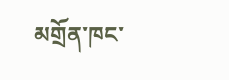མགྲོན་ཁང་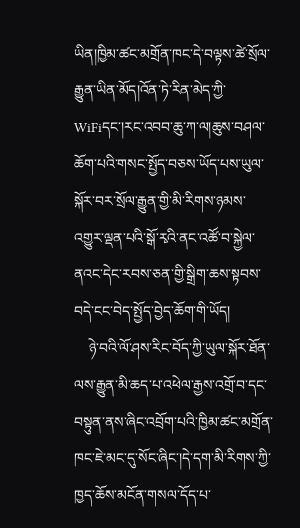ཡིན།ཁྱིམ་ཚང་མགྲོན་ཁང་དེ་བལྟས་ཚེ་སྲོལ་རྒྱུན་ཡིན་མོད།འོན་ཏེ་རིན་མེད་ཀྱི་WiFiདང་།རང་འབབ་ཆུ་ཀ་ལ།ཆུས་བཤལ་ཆོག་པའི་གསང་སྤྱོད་བཅས་ཡོད་པས་ཡུལ་སྐོར་བར་སྲོལ་རྒྱུན་གྱི་མི་རིགས་ཉམས་འགྱུར་ལྡན་པའི་སྒོ་རྭའི་ནང་འཚོ་བ་སྐྱེལ་ནའང་དེང་རབས་ཅན་གྱི་སྒྲིག་ཆས་སྟབས་བདེ་ངང་བེད་སྤྱོད་བྱེད་ཆོག་གི་ཡོད།
    ཉེ་བའི་ལོ་ཤས་རིང་བོད་ཀྱི་ཡུལ་སྐོར་ཐོན་ལས་རྒྱུན་མི་ཆད་པ་འཕེལ་རྒྱས་འགྲོ་བ་དང་བསྟུན་ནས་ཞིང་འབྲོག་པའི་ཁྱིམ་ཚང་མགྲོན་ཁང་ཇེ་མང་དུ་སོང་ཞིང་།དེ་དག་མི་རིགས་ཀྱི་ཁྱད་ཆོས་མངོན་གསལ་དོད་པ་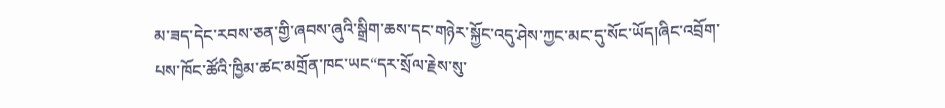མ་ཟད་དེང་རབས་ཅན་གྱི་ཞབས་ཞུའི་སྒྲིག་ཆས་དང་གཉེར་སྐྱོང་འདུ་ཤེས་ཀྱང་མང་དུ་སོང་ཡོད།ཞིང་འབྲོག་པས་ཁོང་ཚོའི་ཁྱིམ་ཚང་མགྲོན་ཁང་ཡང“དར་སྲོལ་རྗེས་སུ་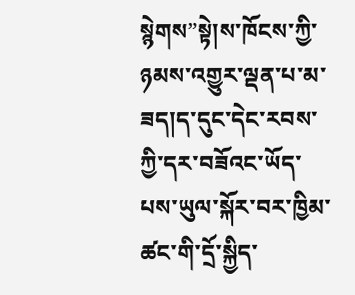སྙེགས”སྟེ།ས་ཁོངས་ཀྱི་ཉམས་འགྱུར་ལྡན་པ་མ་ཟད།ད་དུང་དེང་རབས་ཀྱི་དར་བཟོའང་ཡོད་པས་ཡུལ་སྐོར་བར་ཁྱིམ་ཚང་གི་དྲོ་སྐྱིད་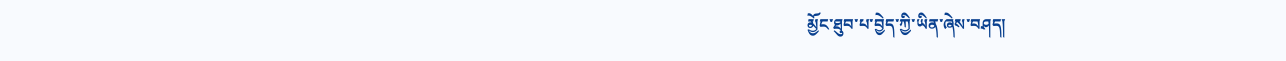མྱོང་ཐུབ་པ་བྱེད་ཀྱི་ཡིན་ཞེས་བཤད།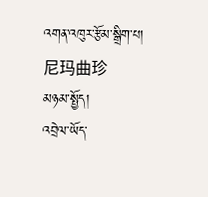འགན་འཁུར་རྩོམ་སྒྲིག་པ། 尼玛曲珍
མཉམ་སྤྱོད།
འབྲེལ་ཡོད་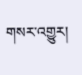གསར་འགྱུར།